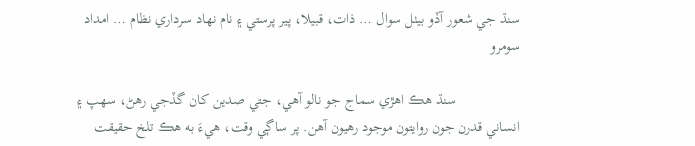سنڌ جي شعور آڏو بيٺل سوال … ذات، قبيلا، پير پرستي ۽ نام نهاد سرداري نظام … امداد سومرو

                 سنڌ هڪ اهڙي سماج جو نالو آهي، جتي صدين کان گڏجي رهڻ، سهپ ۽ انساني قدرن جون روايتون موجود رهيون آهن. پر ساڳي وقت، هيءَ به هڪ تلخ حقيقت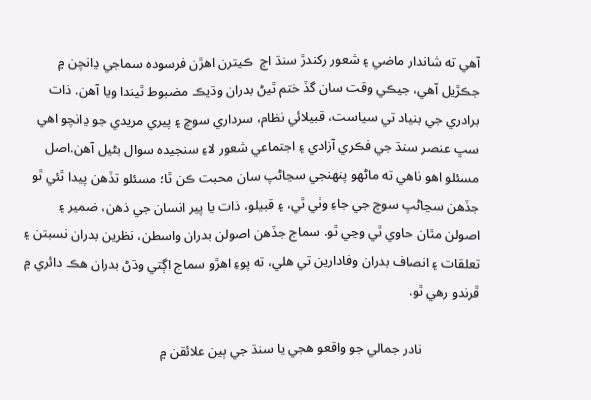آهي ته شاندار ماضي ۽ شعور رکندڙ سنڌ اڄ  ڪيترن اهڙن فرسوده سماجي ڍانچن ۾ جڪڙيل آهي، جيڪي وقت سان گڏ ختم ٿيڻ بدران وڌيڪ مضبوط ٿيندا ويا آهن. ذات برادري جي بنياد تي سياست، قبيلائي نظام، سرداري سوچ ۽ پيري مريدي جو ڍانچو اهي سڀ عنصر سنڌ جي فڪري آزادي ۽ اجتماعي شعور لاءِ سنجيده سوال بڻيل آهن.اصل مسئلو اهو ناهي ته ماڻهو پنهنجي سڃاڻپ سان محبت ڪن ٿا؛ مسئلو تڏهن پيدا ٿئي ٿو جڏهن سڃاڻپ سوچ جي جاءِ وٺي ٿي، ۽ قبيلو، ذات يا پير انسان جي ذهن، ضمير ۽ اصولن مٿان حاوي ٿي وڃي ٿو. سماج جڏهن اصولن بدران واسطن، نظرين بدران نسبتن ۽ تعلقات ۽ انصاف بدران وفادارين تي هلي، ته پوءِ اهڙو سماج اڳتي وڌڻ بدران هڪ دائري ۾ ڦرندو رهي ٿو.

                 نادر جمالي جو واقعو هجي يا سنڌ جي ٻين علائقن ۾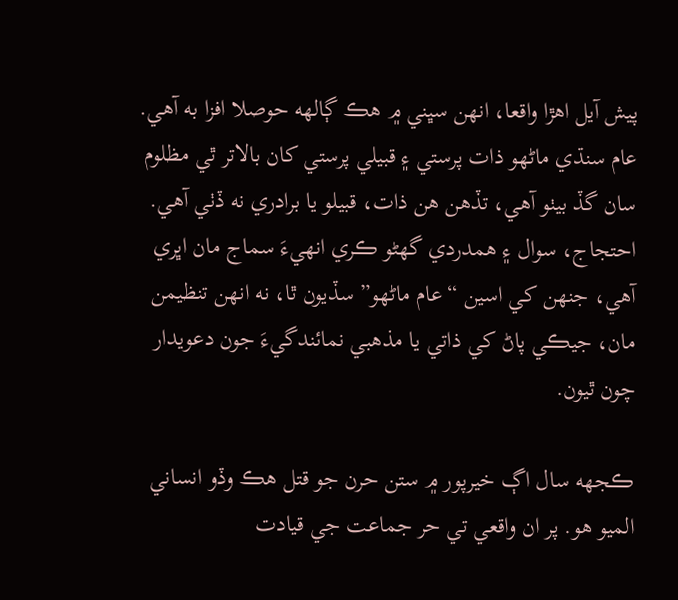پيش آيل اهڙا واقعا، انهن سڀني ۾ هڪ ڳالهه حوصلا افزا به آهي. عام سنڌي ماڻهو ذات پرستي ۽ قبيلي پرستي کان بالاتر ٿي مظلوم سان گڏ بيٺو آهي، تڏهن هن ذات، قبيلو يا برادري نه ڏٺي آهي. احتجاج، سوال ۽ همدردي گهڻو ڪري انهيءَ سماج مان اڀري آهي، جنهن کي اسين “عام ماڻهو” سڏيون ٿا، نه انهن تنظيمن مان، جيڪي پاڻ کي ذاتي يا مذهبي نمائندگيءَ جون دعويدار چون ٿيون.

ڪجهه سال اڳ خيرپور ۾ ستن حرن جو قتل هڪ وڏو انساني الميو هو. پر ان واقعي تي حر جماعت جي قيادت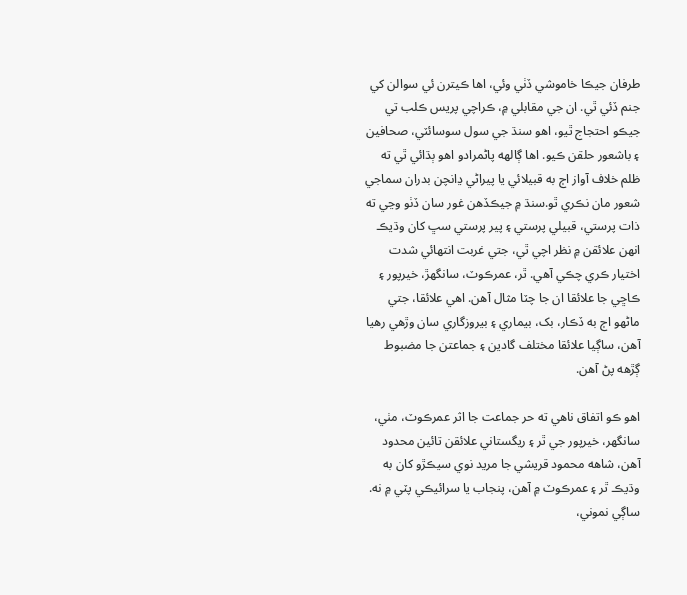طرفان جيڪا خاموشي ڏٺي وئي، اها ڪيترن ئي سوالن کي جنم ڏئي ٿي. ان جي مقابلي ۾، ڪراچي پريس ڪلب تي جيڪو احتجاج ٿيو، اهو سنڌ جي سول سوسائٽي، صحافين ۽ باشعور حلقن ڪيو. اها ڳالهه پاڻمرادو اهو ٻڌائي ٿي ته ظلم خلاف آواز اڄ به قبيلائي يا پيراڻي ڍانچن بدران سماجي شعور مان نڪري ٿو.سنڌ ۾ جيڪڏهن غور سان ڏٺو وڃي ته ذات پرستي، قبيلي پرستي ۽ پير پرستي سڀ کان وڌيڪ انهن علائقن ۾ نظر اچي ٿي، جتي غربت انتهائي شدت اختيار ڪري چڪي آهي. ٿر، عمرڪوٽ، سانگهڙ، خيرپور ۽ ڪاڇي جا علائقا ان جا چٽا مثال آهن. اهي علائقا، جتي ماڻهو اڄ به ڏڪار، بک، بيماري ۽ بيروزگاري سان وڙهي رهيا آهن، ساڳيا علائقا مختلف گادين ۽ جماعتن جا مضبوط ڳڙهه پڻ آهن.

اهو ڪو اتفاق ناهي ته حر جماعت جا اثر عمرڪوٽ، مٺي، سانگهر، خيرپور جي ٿر ۽ ريگستاني علائقن تائين محدود آهن، شاهه محمود قريشي جا مريد نوي سيڪڙو کان به وڌيڪ ٿر ۽ عمرڪوٽ ۾ آهن، پنجاب يا سرائيڪي پٽي ۾ نه. ساڳي نموني،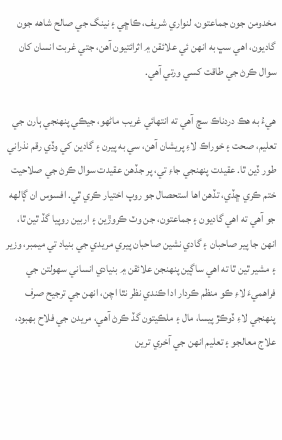مخدومن جون جماعتون، لنواري شريف، ڪاڇي ۽ نينگ جي صالح شاهه جون گاديون، اهي سڀ به انهن ئي علائقن ۾ اثرائتيون آهن، جتي غربت انسان کان سوال ڪرڻ جي طاقت کسي ورتي آهي.

هيءُ به هڪ دردناڪ سچ آهي ته انتهائي غريب ماڻهو، جيڪي پنهنجي ٻارن جي تعليم، صحت ۽ خوراڪ لاءِ پريشان آهن، سي به پيرن ۽ گادين کي وڏي رقم نذراني طور ڏين ٿا. عقيدت پنهنجي جاءِ تي، پر جڏهن عقيدت سوال ڪرڻ جي صلاحيت ختم ڪري ڇڏي، تڏهن اها استحصال جو روپ اختيار ڪري ٿي. افسوس ان ڳالهه جو آهي ته اهي گاديون ۽ جماعتون، جن وٽ ڪروڙين ۽ اربين روپيا گڏ ٿين ٿا، انهن جا پير صاحبان ۽ گادي نشين صاحبان پيري مريدي جي بنياد تي ميمبر، وزير ۽ مشير ٿين ٿا ته اهي ساڳين پنهنجن علائقن ۾ بنيادي انساني سهولتن جي فراهميءَ لاءِ ڪو منظم ڪردار ادا ڪندي نظر نٿا اچن، انهن جي ترجيح صرف پنهنجي لاءِ ڏوڪڙ پيسا، مال ۽ ملڪيتون گڏ ڪرڻ آهي، مريدن جي فلاح بهبود، علاج معالجو ۽ تعليم انهن جي آخري ترين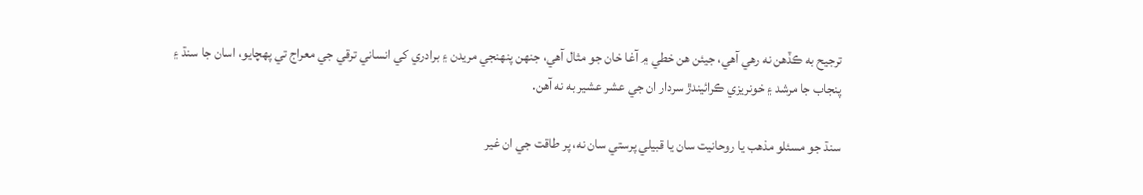ترجيح به ڪڏهن نه رهي آهي، جيئن هن خطي ۾ آغا خان جو مثال آهي، جنهن پنهنجي مريدن ۽ برادري کي انساني ترقي جي معراج تي پهچايو، اسان جا سنڌ ۽ پنجاب جا مرشد ۽ خونريزي ڪرائيندڙ سردار ان جي عشر عشير به نه آهن.

سنڌ جو مسئلو مذهب يا روحانيت سان يا قبيلي پرستي سان نه، پر طاقت جي ان غير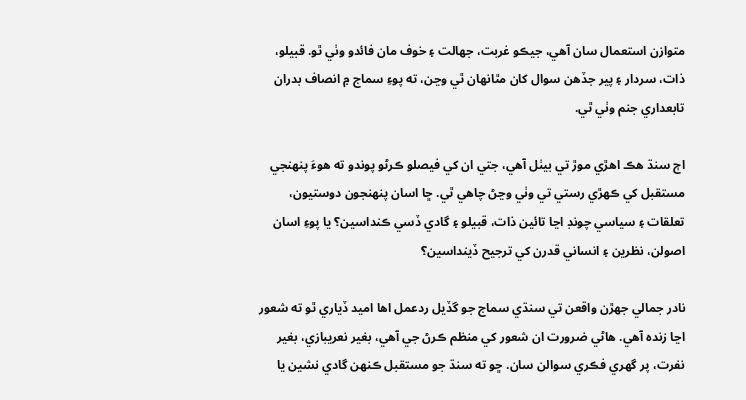متوازن استعمال سان آهي، جيڪو غربت، جھالت ۽ خوف مان فائدو وٺي ٿو. قبيلو، ذات، سردار ۽ پير جڏهن سوال کان مٿانهان ٿي وڃن، ته پوءِ سماج ۾ انصاف بدران تابعداري جنم وٺي ٿي.

اڄ سنڌ هڪ اهڙي موڙ تي بيٺل آهي، جتي ان کي فيصلو ڪرڻو پوندو ته هوءَ پنهنجي مستقبل کي ڪهڙي رستي تي وٺي وڃڻ چاهي ٿي. ڇا اسان پنهنجون دوستيون، تعلقات ۽ سياسي چونڊ اڃا تائين ذات، قبيلو ۽ گادي ڏسي ڪنداسين؟ يا پوءِ اسان اصولن، نظرين ۽ انساني قدرن کي ترجيح ڏينداسين؟

نادر جمالي جهڙن واقعن تي سنڌي سماج جو گڏيل ردعمل اها اميد ڏياري ٿو ته شعور اڃا زنده آهي. هاڻي ضرورت ان شعور کي منظم ڪرڻ جي آهي، بغير نعريبازي، بغير نفرت، پر گهري فڪري سوالن سان. ڇو ته سنڌ جو مستقبل ڪنهن گادي نشين يا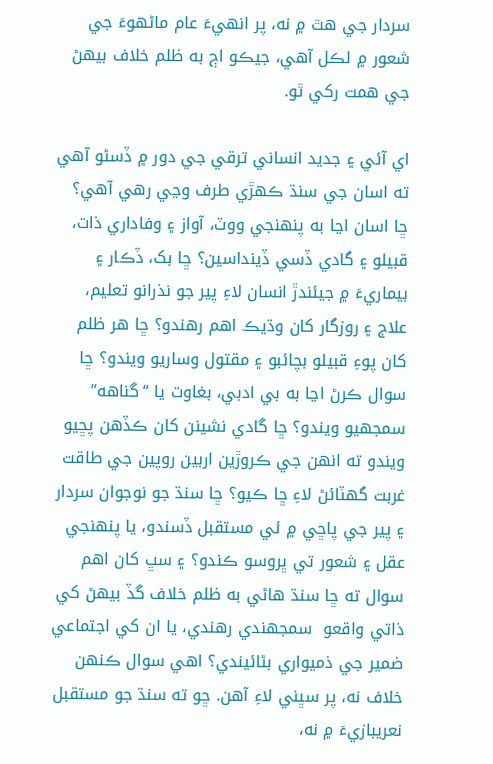سردار جي هٿ ۾ نه، پر انهيءَ عام ماڻهوءَ جي شعور ۾ لڪل آهي، جيڪو اڄ به ظلم خلاف بيهڻ جي همت رکي ٿو.

اي آئي ۽ جديد انساني ترقي جي دور ۾ ڏسڻو آهي ته اسان جي سنڌ ڪهڙي طرف وڃي رهي آهي؟ ڇا اسان اڃا به پنهنجي ووٽ، آواز ۽ وفاداري ذات، قبيلو ۽ گادي ڏسي ڏينداسين؟ ڇا بک، ڏڪار ۽ بيماريءَ ۾ جيئندڙ انسان لاءِ پير جو نذرانو تعليم، علاج ۽ روزگار کان وڌيڪ اهم رهندو؟ ڇا هر ظلم کان پوءِ قبيلو بچائبو ۽ مقتول وساريو ويندو؟ ڇا سوال ڪرڻ اڃا به بي ادبي، بغاوت يا “گناهه” سمجھيو ويندو؟ ڇا گادي نشينن کان ڪڏهن پڇيو ويندو ته انهن جي ڪروڙين اربين روپين جي طاقت غربت گهٽائڻ لاءِ ڇا ڪيو؟ ڇا سنڌ جو نوجوان سردار ۽ پير جي پاڇي ۾ ئي مستقبل ڏسندو، يا پنهنجي عقل ۽ شعور تي ڀروسو ڪندو؟ ۽ سڀ کان اهم سوال ته ڇا سنڌ هاڻي به ظلم خلاف گڏ بيهڻ کي ذاتي واقعو  سمجهندي رهندي، يا ان کي اجتماعي ضمير جي ذميواري بڻائيندي؟ اهي سوال ڪنهن خلاف نه، پر سڀني لاءِ آهن. ڇو ته سنڌ جو مستقبل نعريبازيءَ ۾ نه،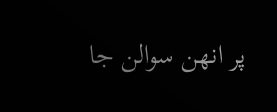پر انهن سوالن جا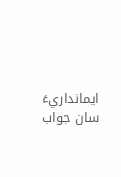ايمانداريءَ سان جواب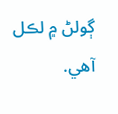ڳولڻ ۾ لڪل آهي.